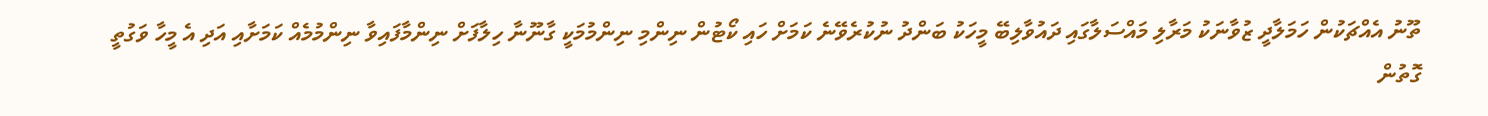ތޫނު އެއްޗަކުން ހަމަލާދީ ޒުވާނަކު މަރާލި މައްސަލާގައި ދައުވާލިބޭ މީހަކު ބަންދު ނުކުރެވޭނެ ކަމަށް ހައި ކޯޓުން ނިންމި ނިންމުމަކީ ގާނޫނާ ހިލާފަށް ނިންމާފައިވާ ނިންމުމެއް ކަމަށާއި އަދި އެ މީހާ ވަގުތީ ގޮތުން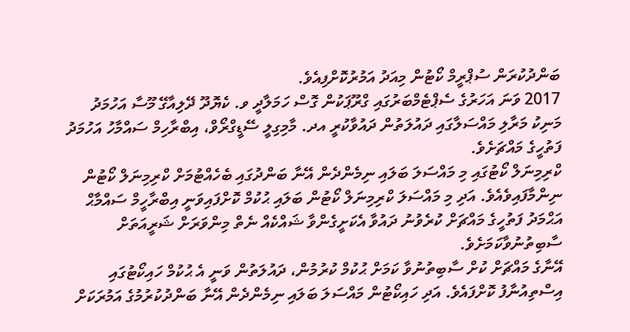ބަންދުކުރަން ސުޕްރީމް ކޯޓުން މިއަދު އަމުރުކޮށްފިއެވެ.
2017 ވަނަ އަހަރުގެ ސެޕްޓެމްބަރުގައި ގްރޫޕަކުން ގޮސް ހަމަލާދީ ވ. ކެޔޮދޫ ދޭލިއާގޭ މޫސާ އަހުމަދު މަނިކު މަރާލި މައްސަލާގައި ދައުލަތުން ދައުވާކުރީ އދ. މާމިގިލީ ސޭޑީގްރޯވް، އިބްރާހިމް ސައްމާހު އަހުމަދު ފަތުހީގެ މައްޗަށެވެ.
ކްރިމިނަލް ކޯޓުގައި މި މައްސަލަ ބަލައި ނިމެންދެން އޭނާ ބަންދުގައި ބެހެއްޓުމަށް ކްރިމިނަލް ކޯޓުން ނިންމާފައިވެއެވެ. އަދި މި މައްސަލަ ކްރިމިނަލް ކޯޓުން ބަލައި ޙުކުމް ކޮށްފައިވަނީ އިބްރާހީމް ސައްމާޙް އަޙްމަދު ފަތުހީގެ މައްޗަށް ކުރެވުނު ދައުވާ އެކަށީގެންވާ ޝައްކެއް ނެތް މިންވަރަށް ޝަރީއަތަށް ސާބިތުނުވާކަމަށެވެ.
އޭނާގެ މައްޗަށް ކުށް ސާބިތުނުވާ ކަމަށް ޙުކުމް ކުރުމުން، ދައުލަތުން ވަނީ އެ ޙުކުމް ހައިކޯޓުގައި އިސްތިއުނާފު ކޮށްފައެވެ. އަދި ހައިކޯޓުން މައްސަލަ ބަލައި ނިމެންދެން އޭނާ ބަންދުކުރުމުގެ އަމުރަކަށް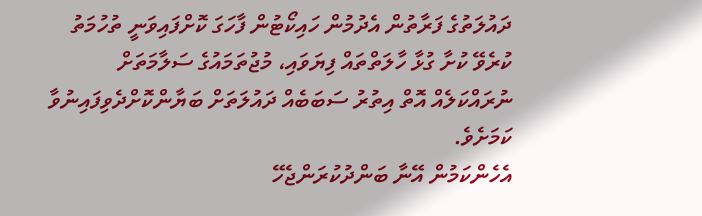ދައުލަތުގެ ފަރާތުން އެދުމުން ހައިކޯޓުން ފާހަގަ ކޮށްފައިވަނީ ތުހުމަތު ކުރެވޭ ކުށާ ގުޅާ ހާލަތްތައް ފިޔަވައި، މުޖުތަމައުގެ ސަލާމަތަށް ނުރައްކަލެއް އޮތް އިތުރު ސަބަބެއް ދައުލަތަށް ބަޔާންކޮށްދެވިފައިނުވާ ކަމަށެވެ.
އެހެންކަމުން އޭނާ ބަންދުކުރަންޖެހޭ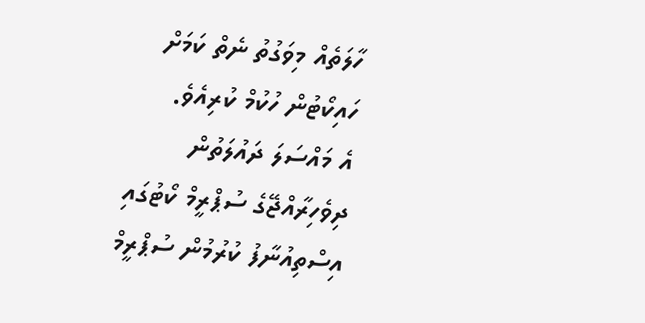ހާލަތެއް މިވަގުތު ނެތް ކަމަށް ހައިކޯޓުން ހުކުމް ކުރިއެވެ.
އެ މައްސަލަ ދައުލަތުން ދިވެހިރާއްޖޭގެ ސުޕްރީމް ކޯޓުގައި އިސްތިއުނާފު ކުރުމުން ސުޕްރީމް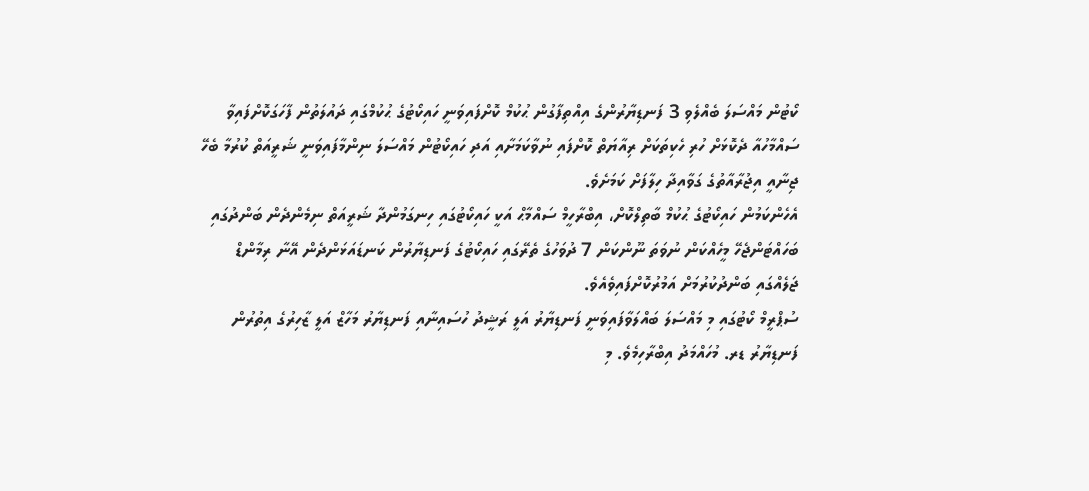ކޯޓުން މައްސަލަ ބެއްލެވި 3 ފަނޑިޔާރުންގެ އިއްތިފާގުން ޙުކުމް ކޮށްފައިވަނީ ހައިކޯޓުގެ ޙުކުމްގައި ދައުލަތުން ފާހަގަކޮށްފައިވާ ސައްމާހުއާ ދެކޮޅަށް ހުރި ހެކިތަކަށް ރިއާޔަތް ކޮށްފައި ނުވާކަމަށާއި އަދި ހައިކޯޓުން މައްސަލަ ނިންމާފައިވަނީ ޝަރީއަތް ކުރުމާ ބެހޭ ޖިނާއީ އިޖުރާއާތުގެ ގަވާއިދާ ހިލާފަށް ކަމަށެވެ.
އެހެންކަމުން ހައިކޯޓުގެ ޙުކުމް ބާތިލްކޮށް، އިބްރާހީމް ސައްމާޙް އަކީ ހައިކޯޓުގައި ހިނގަމުންދާ ޝަރީއަތް ނިމެންދެން ބަންދުގައި ބަހައްޓަންޖެހޭ މީހެއްކަން ނުވަތަ ނޫންކަން 7 ދުވަހުގެ ތެރޭގައި ހައިކޯޓުގެ ފަނޑިޔާރުން ކަނޑައަޅަންދެން އޭނާ ރިމާންޑް ޖަލެއްގައި ބަންދުކުރުމަށް އަމުރުކޮށްފައިވެއެވެ.
ސުޕްރީމް ކޯޓުގައި މި މައްސަލަ ބައްލަވާފައިވަނީ ފަނޑިޔާރު އަލީ ރަޝީދު ހުސައިނާއި ފަނޑިޔާރު މަހާޒް އަލީ ޒާހިރުގެ އިތުރުން ފަނޑިޔާރު ޑރ. މުހައްމަދު އިބްރާހިމެވެ. މި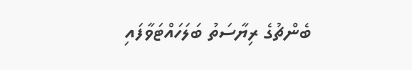ބެންޗުގެ ރިޔާސަތު ބަލަހައްޓަވާފައި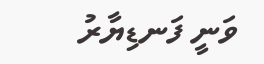ވަނީ ފަނޑިޔާރު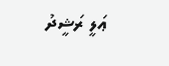ޢަލީ ރަޝީދު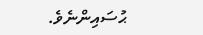ޙުސައިންނެވެ.